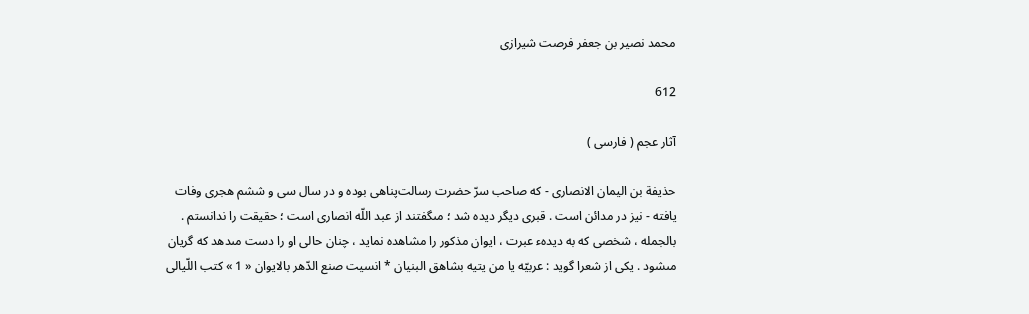محمد نصير بن جعفر فرصت شيرازى

612

آثار عجم ( فارسى )

حذيفة بن اليمان الانصارى - كه صاحب سرّ حضرت رسالت‌پناهى بوده و در سال سى و ششم هجرى وفات يافته - نيز در مدائن است . قبرى ديگر ديده شد ؛ مىگفتند از عبد اللّه انصارى است ؛ حقيقت را ندانستم . بالجمله ، شخصى كه به ديدهء عبرت ، ايوان مذكور را مشاهده نمايد ، چنان حالى او را دست مىدهد كه گريان مىشود . يكى از شعرا گويد : عربيّه يا من يتيه بشاهق البنيان * انسيت صنع الدّهر بالايوان « 1 » كتب اللّيالى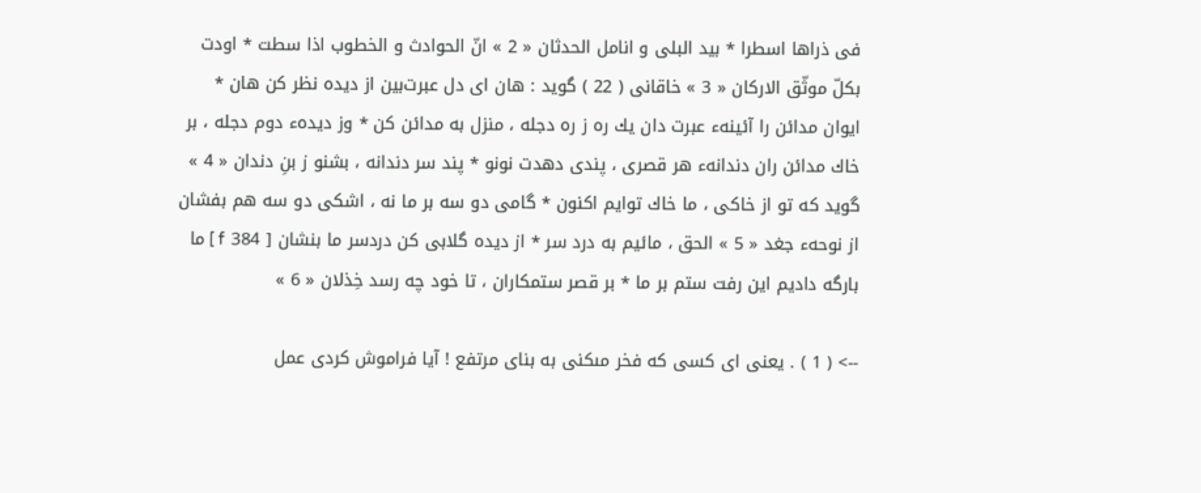فى ذراها اسطرا * بيد البلى و انامل الحدثان « 2 » انّ الحوادث و الخطوب اذا سطت * اودت بكلّ موثّق الاركان « 3 » خاقانى ( 22 ) گويد : هان اى دل عبرت‌بين از ديده نظر كن هان * ايوان مدائن را آئينهء عبرت دان يك ره ز ره دجله ، منزل به مدائن كن * وز ديدهء دوم دجله ، بر خاك مدائن ران دندانهء هر قصرى ، پندى دهدت نونو * پند سر دندانه ، بشنو ز بنِ دندان « 4 » گويد كه تو از خاكى ، ما خاك توايم اكنون * گامى دو سه بر ما نه ، اشكى دو سه هم بفشان از نوحهء جغد « 5 » الحق ، مائيم به درد سر * از ديده گلابى كن دردسر ما بنشان [ 384 f ] ما بارگه داديم اين رفت ستم بر ما * بر قصر ستمكاران ، تا خود چه رسد خِذلان « 6 »

--> ( 1 ) . يعنى اى كسى كه فخر مىكنى به بناى مرتفع ! آيا فراموش كردى عمل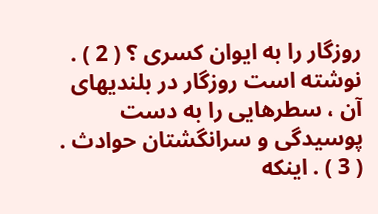روزگار را به ايوان كسرى ؟ ( 2 ) . نوشته است روزگار در بلنديهاى آن ، سطرهايى را به دست پوسيدگى و سرانگشتان حوادث . ( 3 ) . اينكه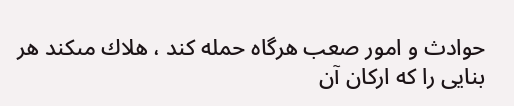حوادث و امور صعب هرگاه حمله كند ، هلاك مىكند هر بنايى را كه اركان آن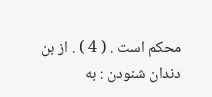محكم است . ( 4 ) . از بن دندان شنودن : به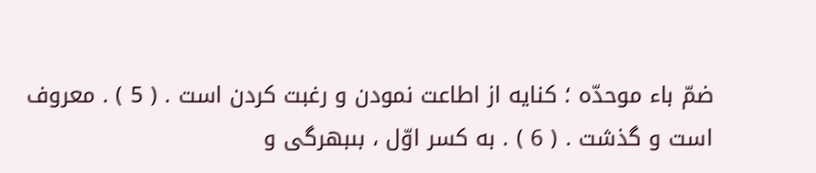ضمّ باء موحدّه ؛ كنايه از اطاعت نمودن و رغبت كردن است . ( 5 ) . معروف است و گذشت . ( 6 ) . به كسر اوّل ، بىبهرگى و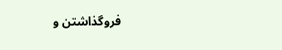فروگذاشتن و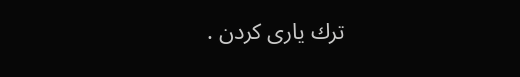ترك يارى كردن .